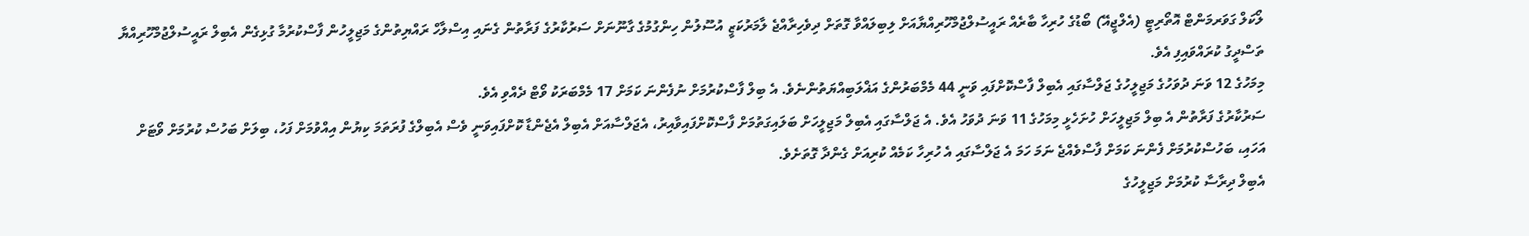ލޯކަލް ގަވަރމަންޓް އޮތޯރިޓީ (އެލްޖީއޭ) ބޯޑުގެ ހުރިހާ ބާރެއް ރައީސުލްޖުމްހޫރިއްޔާއަށް ލިބިލައްވާ ގޮތަށް ދިވެހިރާއްޖެ ލާމަރުކަޒީ އުސޫލުން ހިންގުމުގެ ގާނޫނަށް ސަރުކާރުގެ ފަރާތުން ގެނައި އިސްލާހް ރައްޔިތުންގެ މަޖިލީހުން ފާސްކުރުމާ ގުޅިގެން އެބިލް ރައީސުލްޖުމްހޫރިއްޔާ ތަސްދީގު ކުރައްވައިފި އެވެ.
މިމަހުގެ 12 ވަނަ ދުވަހުގެ މަޖިލީހުގެ ޖަލްސާގައި އެބިލް ފާސްކޮށްފައި ވަނީ 44 މެމްބަރުންގެ އަޣްލަބިއްޔަތުންނެވެ. އެ ބިލް ފާސްކުރުމަށް ނުފެންނަ ކަމަށް 17 މެމްބަރަކު ވޯޓް ދެއްވި އެވެ.
ސަރުކާރުގެ ފަރާތުން އެ ބިލް މަޖިލީހަށް ހުށަހެޅީ މިމަހުގެ 11 ވަނަ ދުވަހު އެވެ. އެ ޖަލްސާގައި އެބިލް މަޖިލީހަށް ބަލައިގަތުމަށް ފާސްކޮށްފައިވާއިރު، އެޖަލްސާއަށް އެބިލް އެޖެންޑާ ކޮށްފައިވަނީ ވެސް އެބިލްގެ ފުރަތަމަ ކިޔުން އިއްވުމަށް ފަހު، ބިލަށް ބަހުސް ކުރުމަށް ވޯޓަށް އަހައި، ބަހުސްކުރުމަށް ފެންނަ ކަމަށް ފާސްވެއްޖެ ނަމަ ހަމަ އެ ޖަލްސާގައި އެ ހުރިހާ ކަމެއް ކުރިއަށް ގެންދާ ގޮތަށެވެ.
އެބިލް ދިރާސާ ކުރުމަށް މަޖިލީހުގެ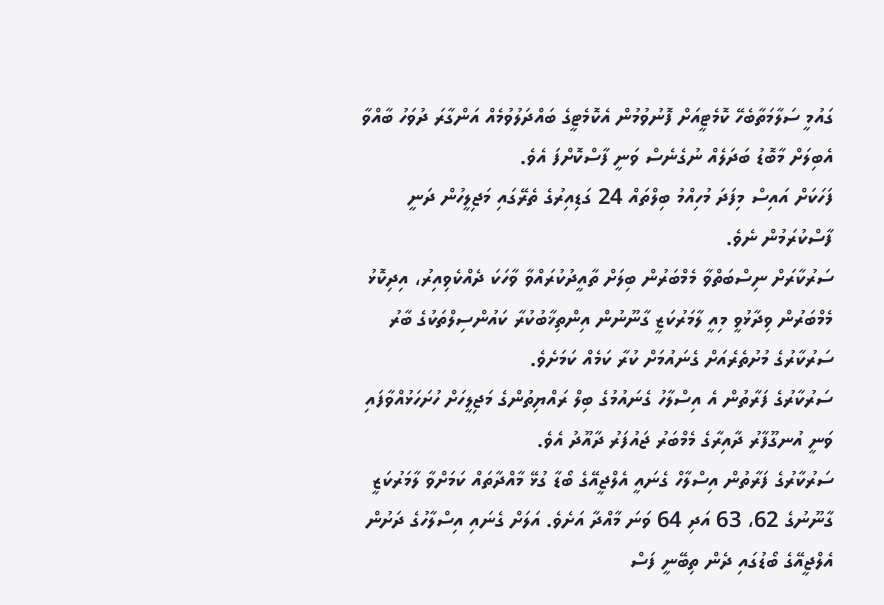ގައުމީ ސަލާމަތާބެހޭ ކޮމެޓީއަށް ފޮނުވުމުން އެކޮމެޓީގެ ބައްދަލުވުމެއް އަންގާރަ ދުވަހު ބާއްވާ އެބިލަށް މާބޮޑު ބަދަލެއް ނުގެނެސް ވަނީ ފާސްކޮށްފަ އެވެ.
ފަހަކަށް އައިސް މިފަދަ މުހިއްމު ބިލްތައް 24 ގަޑިއިރުގެ ތެރޭގައި މަޖިލީހުން ދަނީ ފާސްކުރަމުން ނެވެ.
ސަރުކާރަށް ނިސްބަތްވާ މެމްބަރުން ބިލަށް ތާއީދުކުރައްވާ ވާހަކަ ދެއްކެވިއިރު، އިދިކޮޅު މެމްބަރުން ވިދާޅުވީ މިއީ ލާމަރުކަޒީ ގާނޫނުން އިންތިޚާބުކުރާ ކައުންސިލްތަކުގެ ބާރު ސަރުކާރުގެ މުށުތެރެއަށް ގެނައުމަށް ކުރާ ކަމެއް ކަމަށެވެ.
ސަރުކާރުގެ ފަރާތުން އެ އިސްލާހު ގެނައުމުގެ ބިލް ރައްޔިތުންގެ މަޖިލީހަށް ހުށަހަޅުއްވާފައި ވަނީ އުނގޫފާރު ދާއިރާގެ މެމްބަރު ޖައުފަރު ދާއޫދު އެވެ.
ސަރުކާރުގެ ފަރާތުން އިސްލާހް ގެނައީ އެލްޖީއޭގެ ބޯޑާ ގުޅޭ މާއްދާތައް ކަމަށްވާ ލާމަރުކަޒީ ގާނޫނުގެ 62، 63 އަދި 64 ވަނަ މާއްދާ އަށެވެ. އަލަށް ގެނައި އިސްލާހުގެ ދަށުން އެލްޖީއޭގެ ބޯޑުގައި ދެން ތިބޭނީ ފަސް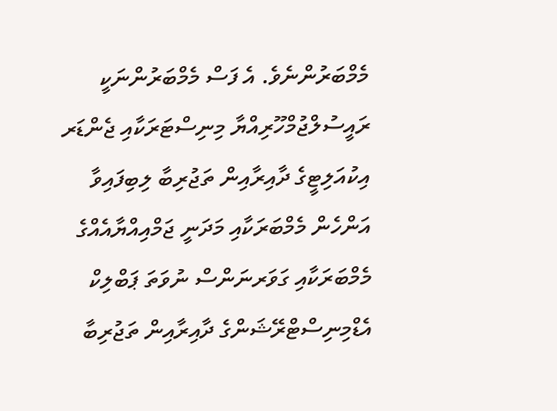މެމްބަރުންނެވެ. އެ ފަސް މެމްބަރުންނަކީ ރައީސުލްޖުމްހޫރިއްޔާ މިނިސްޓަރަކާއި ޖެންޑަރ އިކުއަލިޓީގެ ދާއިރާއިން ތަޖުރިބާ ލިބިފައިވާ އަންހެން މެމްބަރަކާއި މަދަނީ ޖަމްއިއްޔާއެއްގެ މެމްބަރަކާއި ގަވަރނަންސް ނުވަތަ ޕަބްލިކް އެޑްމިނިސްޓްރޭޝަންގެ ދާއިރާއިން ތަޖުރިބާ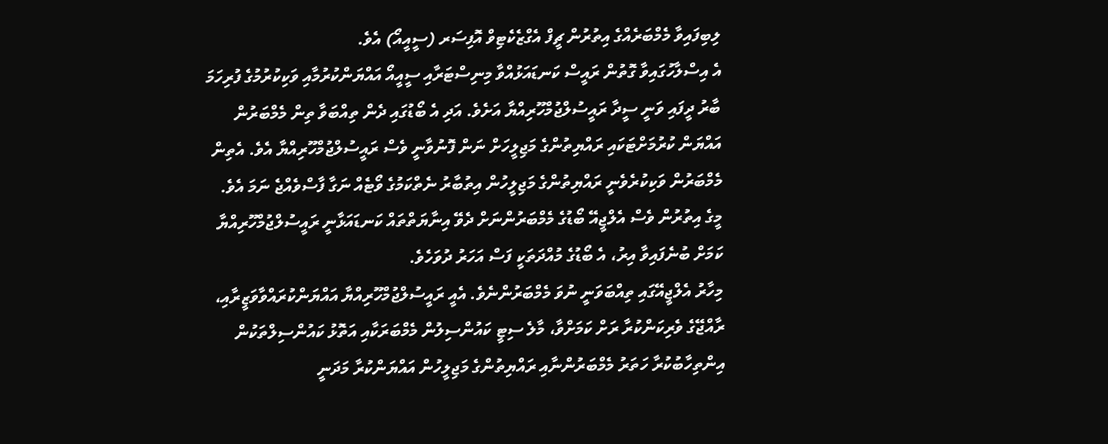ލިބިފައިވާ މެމްބަރެއްގެ އިތުރުން ޗީފް އެގްޒެކެޓިވް އޮފިސަރ (ސީއީއޯ) އެވެ.
އެ އިސްލާހުގައިވާ ގޮތުން ރައީސް ކަނޑައަޅުއްވާ މިނިސްޓަރާއި ސީއީއޯ އައްޔަންކުރުމާއި ވަކިކުރުމުގެ ފުރިހަމަ ބާރު ދީފައި ވަނީ ސީދާ ރައީސުލްޖުމްހޫރިއްޔާ އަށެވެ. އަދި އެ ބޯޑުގައި ދެން ތިއްބަވާ ތިން މެމްބަރުން އައްޔަން ކުރުމަށްޓަކައި ރައްޔިތުންގެ މަޖިލީހަށް ނަން ފޮނުވާނީ ވެސް ރައީސުލްޖުމްހޫރިއްޔާ އެވެ. އެތިން މެމްބަރުން ވަކިކުރެވެނީ ރައްޔިތުންގެ މަޖިލީހުން އިތުބާރު ނެތްކަމުގެ ވޯޓެއް ނަގާ ފާސްވެއްޖެ ނަމަ އެވެ.
މީގެ އިތުރުން ވެސް އެލްޖީއޭ ބޯޑުގެ މެމްބަރުންނަށް ދެވޭ އިނާޔަތްތައް ކަނޑައަޅާނީ ރައީސުލްޖުމްހޫރިއްޔާ ކަމަށް ބުނެފައިވާ އިރު، އެ ބޯޑުގެ މުއްދަތަކީ ފަސް އަހަރު ދުވަހެވެ.
މިހާރު އެލްޖީއޭގައި ތިއްބަވަނީ ނުވަ މެމްބަރުންނެވެ. އެއީ ރައީސުލްޖުމްހޫރިއްޔާ އައްޔަންކުރައްވާވަޒީރާއި، ރާއްޖޭގެ ވެރިކަންކުރާ ރަށް ކަމަށްވާ، މާލެ ސިޓީ ކައުންސިލުން މެމްބަރަކާއި އަތޮޅު ކައުންސިލްތަކުން އިންތިހާބުކުރާ ހަތަރު މެމްބަރުންނާއި ރައްޔިތުންގެ މަޖިލީހުން އައްޔަންކުރާ މަދަނީ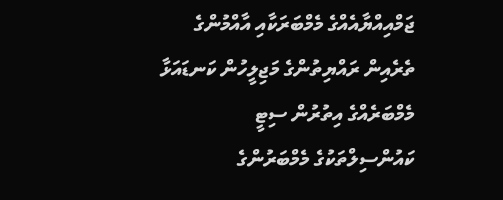ޖަމްއިއްޔާއެއްގެ މެމްބަރަކާއި އާއްމުންގެ ތެރެއިން ރައްޔިތުންގެ މަޖިލީހުން ކަނޑައަޅާ މެމްބަރެއްގެ އިތުރުން ސިޓީ ކައުންސިލްތަކުގެ މެމްބަރުންގެ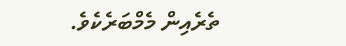ތެރެއިން މެމްބަރެކެވެ.